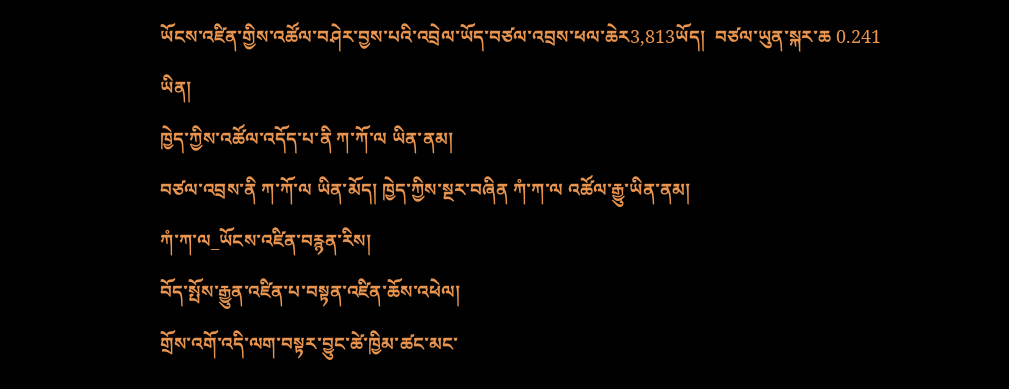ཡོངས་འཛིན་གྱིས་འཚོལ་བཤེར་བྱས་པའི་འབྲེལ་ཡོད་བཙལ་འབྲས་ཕལ་ཆེར3,813ཡོད།  བཙལ་ཡུན་སྐར་ཆ 0.241 ཡིན།
ཁྱེད་ཀྱིས་འཚོལ་འདོད་པ་ནི ཀ་ཀོ་ལ ཡིན་ནམ།
བཙལ་འབྲས་ནི ཀ་ཀོ་ལ ཡིན་མོད། ཁྱེད་ཀྱིས་སྔར་བཞིན ཀཾ་ཀ་ལ འཚོལ་རྒྱུ་ཡིན་ནམ།
ཀཾ་ཀ་ལ_ཡོངས་འཛིན་བརྙན་རིས།
བོད་སྤོས་རྒྱུན་འཛིན་པ་བསྟན་འཛིན་ཆོས་འཕེལ།
གྲོས་འགོ་འདི་ལག་བསྟར་བྱུང་ཚེ་ཁྱིམ་ཚང་མང་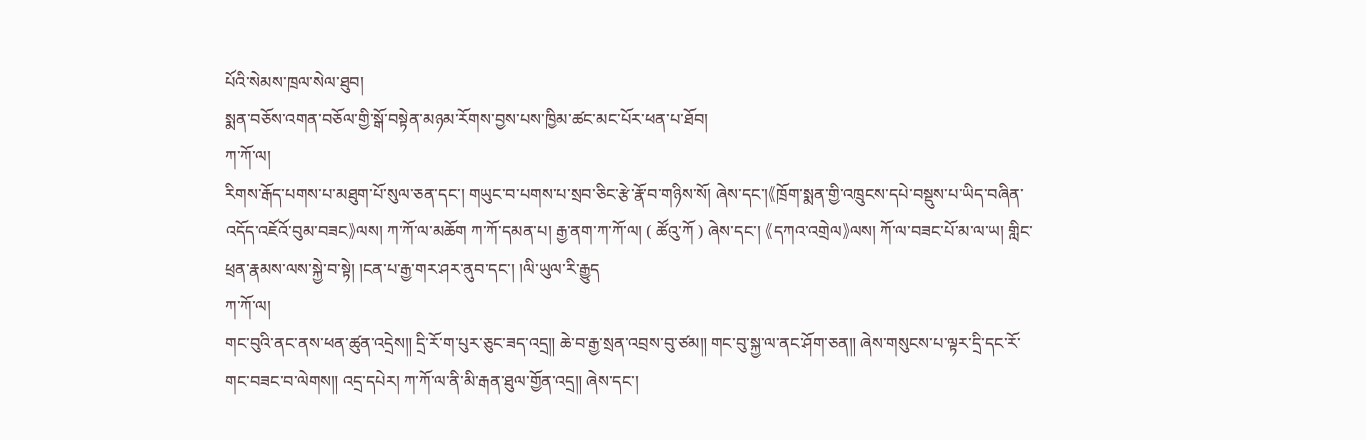པོའི་སེམས་ཁྲལ་སེལ་ཐུབ།
སྨན་བཅོས་འགན་བཅོལ་གྱི་སྒོ་བསྟེན་མཉམ་རོགས་བྱས་པས་ཁྱིམ་ཚང་མང་པོར་ཕན་པ་ཐོབ།
ཀ་ཀོ་ལ།
རིགས་རྒོད་པགས་པ་མཐུག་པོ་སུལ་ཅན་དང་། གཡུང་བ་པགས་པ་སྲབ་ཅིང་རྩེ་རྣོ་བ་གཉིས་སོ། ཞེས་དང་།《ཁྲོག་སྨན་གྱི་འཁྲུངས་དཔེ་བསྡུས་པ་ཡིད་བཞིན་འདོད་འཇོའོ་བུམ་བཟང》ལས། ཀ་ཀོ་ལ་མཆོག ཀ་ཀོ་དམན་པ། རྒྱ་ནག་ཀ་ཀོ་ལ། ( ཚོའུ་ཀོ ) ཞེས་དང་། 《དཀའ་འགྲེལ》ལས། ཀོ་ལ་བཟང་པོ་མ་ལ་ཡ། གླིང་ཕྲན་རྣམས་ལས་སྐྱེ་བ་སྟེ། །ངན་པ་རྒྱ་གར་ཤར་ནུབ་དང་། །ལི་ཡུལ་རི་རྒྱུད
ཀ་ཀོ་ལ།
གང་བུའི་ནང་ནས་ཕན་ཚུན་འདྲེས༎ དྲི་རོ་ག་པུར་ཅུང་ཟད་འདྲ༎ ཆེ་བ་རྒྱ་སྲན་འབྲས་བུ་ཙམ༎ གང་བུ་སྐྱ་ལ་ནང་ཤོག་ཅན༎ ཞེས་གསུངས་པ་ལྟར་དྲི་དང་རོ་གང་བཟང་བ་ལེགས༎ འདྲ་དཔེར། ཀ་ཀོ་ལ་ནི་མི་རྒན་ཐུལ་གྱོན་འདྲ༎ ཞེས་དང་།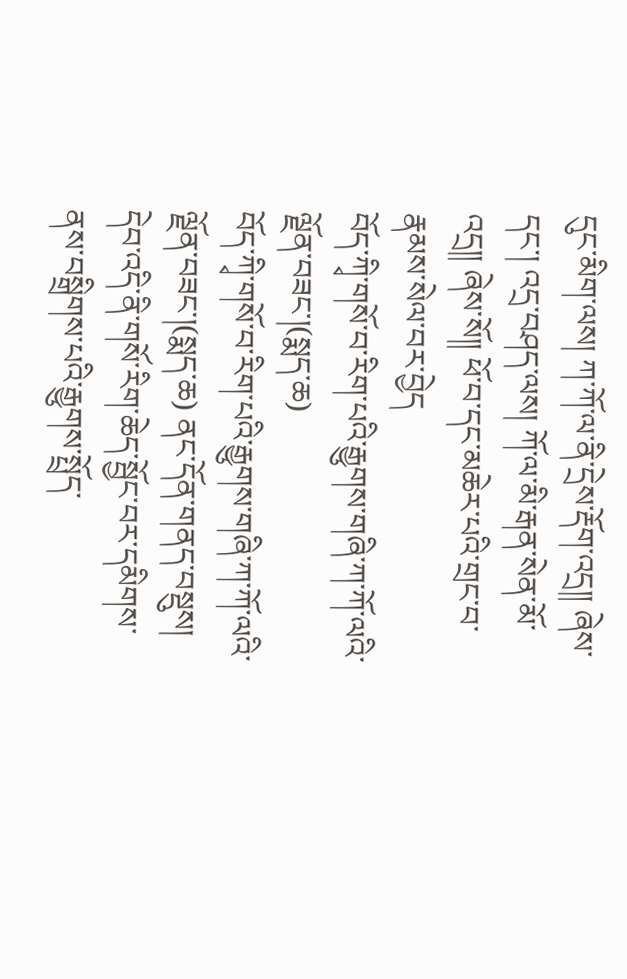དུང་མིག་ལས། ཀ་ཀོ་ལ་ནི་དྲེས་རྡོག་འདྲ༎ ཞེས་དང་། འདྲ་བཤད་ལས། ཀོ་ལ་མི་རྒན་སེན་མོ་འདྲ༎ ཞེས་སོ༎ ཕོ་བ་དང་མཆེར་པའི་གྲང་བ་རྣམས་སེལ་བར་བྱེད
བོད་ཀྭི་གསོ་བ་རིག་པའི་རྒྱུགས་གཞི་ཀ་ཀོ་ལའི་ལྗོན་བཟང་།(སྨད་ཆ)
བོད་ཀྭི་གསོ་བ་རིག་པའི་རྒྱུགས་གཞི་ཀ་ཀོ་ལའི་ལྗོན་བཟང་།(སྨད་ཆ) ནང་དོན་གནད་བསྡུས། དེབ་འདི་ནི་གསོ་རིག་ཆེད་སྦྱོང་བར་དམིགས་ནས་བསྒྲིགས་པའི་རྒྱུགས་སྤྲོད་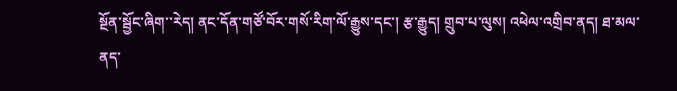སྔོན་སྦྱོང་ཞིག་་རེད། ནང་དོན་གཙོ་བོར་གསོ་རིག་ལོ་རྒྱུས་དང་། རྩ་རྒྱུད། གྲུབ་པ་ལུས། འཕེལ་འགྲིབ་ནད། ཐ་མལ་ནད་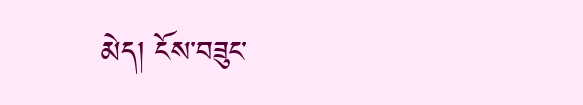མེད། ངོས་བཟུང་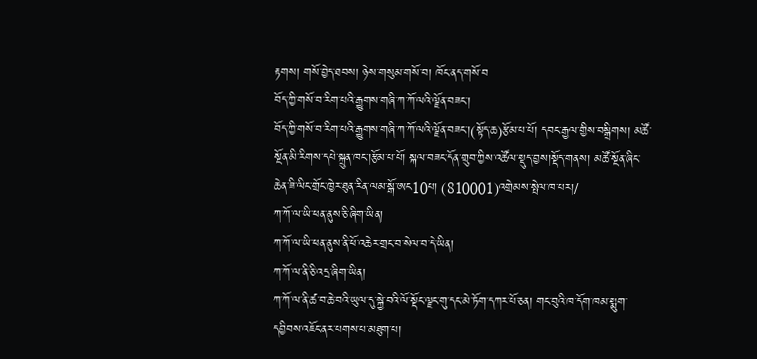རྟགས། གསོ་བྱེད་ཐབས། ཉེས་གསུམ་གསོ་བ། ཁོང་ནད་གསོ་བ
བོད་ཀྱི་གསོ་བ་རིག་པའི་རྒྱུགས་གཞི་ཀ་ཀོ་ལའི་ལྗོན་བཟང་།
བོད་ཀྱི་གསོ་བ་རིག་པའི་རྒྱུགས་གཞི་ཀ་ཀོ་ལའི་ལྗོན་བཟང་།(སྟོད་ཆ)རྩོམ་པ་པོ། དབང་རྒྱལ་གྱིས་བསྒྲིགས། མཚོ་སྔོན་མི་རིགས་དཔེ་སྐྲུན་ཁང་།རྩོམ་པ་པོ། སྐལ་བཟང་དོན་གྲུབ་ཀྱིས་འཚོལ་སྡུད་བྱས།སྡོད་གནས། མཚོ་སྔོན་ཞིང་ཆེན་ཟི་ལིང་གྲོང་ཁྱེར་ཐུན་རིན་ལམ་སྒོ་ཨང10པ། (810001)འགྲེམས་སྤེལ་ཁ་པར།/
ཀ་ཀོ་ལ་ཡི་ཕན་ནུས་ཅི་ཞིག་ཡིན།
ཀ་ཀོ་ལ་ཡི་ཕན་ནུས་ནི་ཕོ་འཆེར་གྲང་བ་སེལ་བ་དེ་ཡིན།
ཀ་ཀོ་ལ་ནི་ཅི་འདྲ་ཞིག་ཡིན།
ཀ་ཀོ་ལ་ནི་ཚ་བ་ཆེ་བའི་ཡུལ་དུ་སྐྱེ་བའི་ལོ་སྡོང་ལྗང་གུ་དང་མེ་ཏོག་དཀར་པོ་ཅན། གང་བུའི་ཁ་དོག་ཁམ་སྨུག་དབྱིབས་འཇོང་ནར་པགས་པ་མཐུག་པ།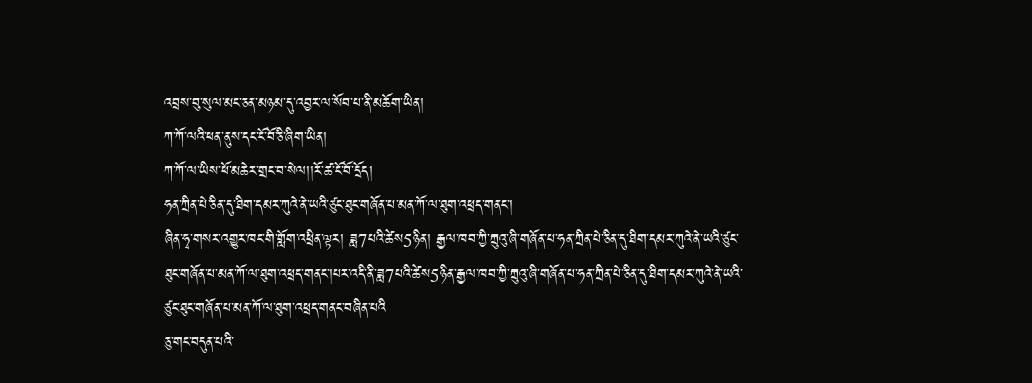འབྲས་བུ་སུལ་མང་ཅན་མཉམ་དུ་འབྱར་ལ་སོབ་པ་ནི་མཆོག་ཡིན།
ཀ་ཀོ་ལའི་ཕན་ནུས་དང་ངོ་བོ་ཅི་ཞིག་ཡིན།
ཀ་ཀོ་ལ་ཡིས་ཕོ་མཆེར་གྲང་བ་སེལ།།རོ་ཚ་ངོ་བོ་དྲོད།
ཧན་ཀྲིན་པེ་ཅིན་དུ་ཐིག་དམར་ཀུའེ་ནེ་ཡའི་ཙུང་ཐུང་གཞོན་པ་མན་ཀོ་ལ་ཐུག་འཕྲད་གནང་།
ཞིན་ཧྭ་གསར་འགྱུར་ཁང་གི་གློག་འཕྲིན་ལྟར། ཟླ7པའི་ཚེས5ཉིན། རྒྱལ་ཁབ་ཀྱི་ཀྲུའུ་ཞི་གཞོན་པ་ཧན་ཀྲིན་པེ་ཅིན་དུ་ཐིག་དམར་ཀུའེ་ནེ་ཡའི་ཙུང་ཐུང་གཞོན་པ་མན་ཀོ་ལ་ཐུག་འཕྲད་གནང་།པར་འདི་ནི་ཟླ7པའི་ཚེས5ཉིན་རྒྱལ་ཁབ་ཀྱི་ཀྲུའུ་ཞི་གཞོན་པ་ཧན་ཀྲིན་པེ་ཅིན་དུ་ཐིག་དམར་ཀུའེ་ནེ་ཡའི་ཙུང་ཐུང་གཞོན་པ་མན་ཀོ་ལ་ཐུག་འཕྲད་གནང་བཞིན་པའི
ཅུ་གང་བདུན་པའི་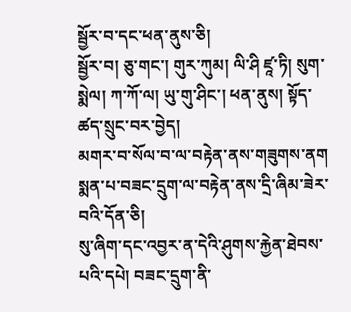སྦྱོར་བ་དང་ཕན་ནུས་ཅི།
སྦྱོར་བ། ཅུ་གང་། གུར་ཀུམ། ལི་ཤི ཛཱ་ཏི། སུག་སྨེལ། ཀ་ཀོ་ལ། ཡུ་གུ་ཤིང་། ཕན་ནུས། སྟོད་ཚད་སྲུང་བར་བྱེད།
མགར་བ་སོལ་བ་ལ་བརྟེན་ནས་གཟུགས་ནག སྨན་པ་བཟང་དྲུག་ལ་བརྟེན་ནས་དྲི་ཞིམ་ཟེར་བའི་དོན་ཅི།
སུ་ཞིག་དང་འབྱར་ན་དེའི་ཤུགས་རྐྱེན་ཐེབས་པའི་དཔེ། བཟང་དྲུག་ནི་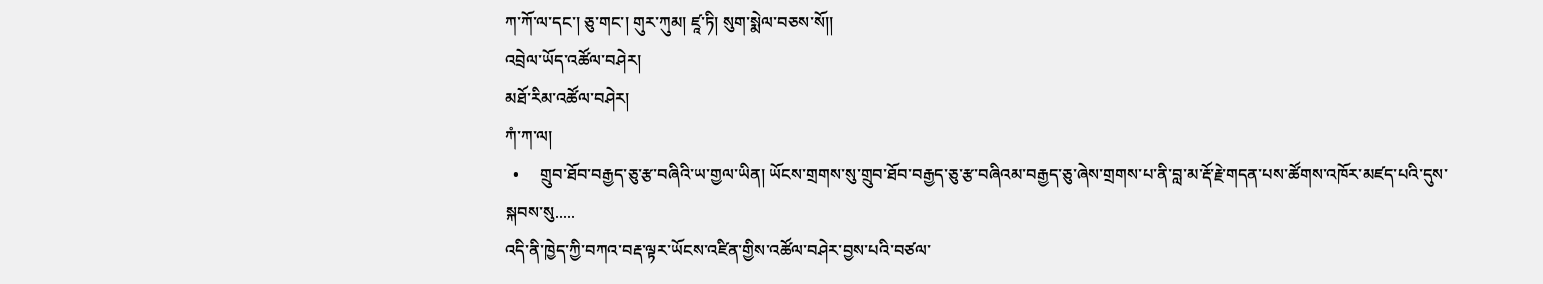ཀ་ཀོ་ལ་དང་། ཅུ་གང་། གུར་ཀུམ། ཛཱ་ཏི། སུག་སྨེལ་བཅས་སོ།།
འབྲེལ་ཡོད་འཚོལ་བཤེར།
མཐོ་རིམ་འཚོལ་བཤེར།
ཀཾ་ཀ་ལ།
  •     གྲུབ་ཐོབ་བརྒྱད་ཅུ་རྩ་བཞིའི་ཡ་གྱལ་ཡིན། ཡོངས་གྲགས་སུ་གྲུབ་ཐོབ་བརྒྱད་ཅུ་རྩ་བཞིའམ་བརྒྱད་ཅུ་ཞེས་གྲགས་པ་ནི་བླ་མ་རྡོ་རྗེ་གདན་པས་ཚོགས་འཁོར་མཛད་པའི་དུས་སྐབས་སུ.....
འདི་ནི་ཁྱེད་ཀྱི་བཀའ་བརྡ་ལྟར་ཡོངས་འཛིན་གྱིས་འཚོལ་བཤེར་བྱས་པའི་བཙལ་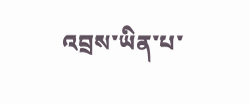འབྲས་ཡིན་པ་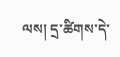ལས། དྲ་ཚིགས་དེ་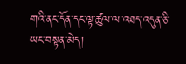གའི་ནང་དོན་དང་ལྟ་ཚུལ་ལ་འཐད་འདུན་ཅི་ཡང་བསྟན་མེད།